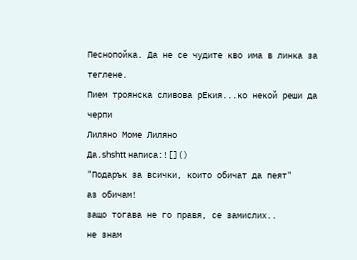Песнопойка. Да не се чудите кво има в линка за теглене.
Пием троянска сливова рЕкия...ко некой реши да черпи
Лиляно Моме Лиляно
Да.shshtt написа:![]()
"Подарък за всички, които обичат да пеят"
аз обичам!
защо тогава не го правя, се замислих..
не знам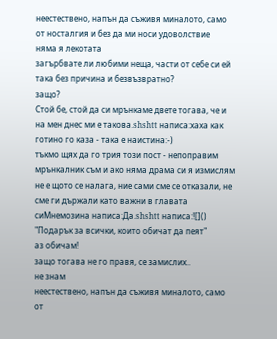неестествено, напън да съживя миналото, само от носталгия и без да ми носи удоволствие
няма я лекотата
загърбвате ли любими неща, части от себе си ей така без причина и безвъзвратно?
защо?
Стой бе, стой да си мрънкаме двете тогава, че и на мен днес ми е такова.shshtt написа:хаха как готино го каза - така е наистина:-)
тъкмо щях да го трия този пост - непоправим мрънкалник съм и ако няма драма си я измислям
не е щото се налага, ние сами сме се отказали, не сме ги държали като важни в главата сиМнемозина написа:Да.shshtt написа:![]()
"Подарък за всички, които обичат да пеят"
аз обичам!
защо тогава не го правя, се замислих..
не знам
неестествено, напън да съживя миналото, само от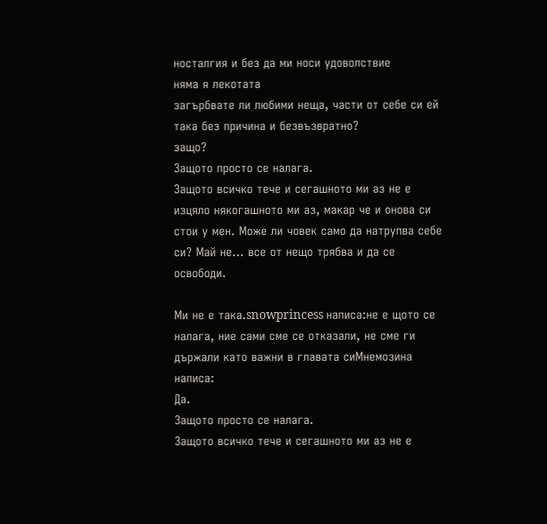носталгия и без да ми носи удоволствие
няма я лекотата
загърбвате ли любими неща, части от себе си ей така без причина и безвъзвратно?
защо?
Защото просто се налага.
Защото всичко тече и сегашното ми аз не е изцяло някогашното ми аз, макар че и онова си стои у мен. Може ли човек само да натрупва себе си? Май не... все от нещо трябва и да се освободи.

Ми не е така.snowprincess написа:не е щото се налага, ние сами сме се отказали, не сме ги държали като важни в главата сиМнемозина написа:
Да.
Защото просто се налага.
Защото всичко тече и сегашното ми аз не е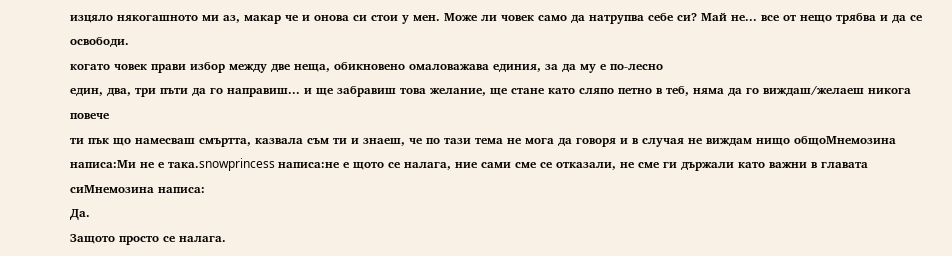изцяло някогашното ми аз, макар че и онова си стои у мен. Може ли човек само да натрупва себе си? Май не... все от нещо трябва и да се освободи.
когато човек прави избор между две неща, обикновено омаловажава единия, за да му е по-лесно
един, два, три пъти да го направиш... и ще забравиш това желание, ще стане като сляпо петно в теб, няма да го виждаш/желаеш никога повече
ти пък що намесваш смъртта, казвала съм ти и знаеш, че по тази тема не мога да говоря и в случая не виждам нищо общоМнемозина написа:Ми не е така.snowprincess написа:не е щото се налага, ние сами сме се отказали, не сме ги държали като важни в главата сиМнемозина написа:
Да.
Защото просто се налага.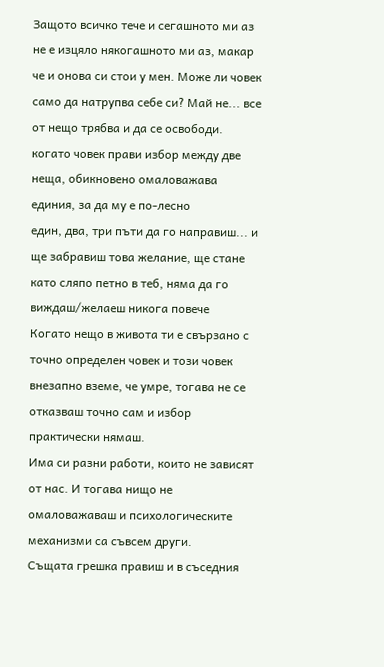Защото всичко тече и сегашното ми аз не е изцяло някогашното ми аз, макар че и онова си стои у мен. Може ли човек само да натрупва себе си? Май не... все от нещо трябва и да се освободи.
когато човек прави избор между две неща, обикновено омаловажава единия, за да му е по-лесно
един, два, три пъти да го направиш... и ще забравиш това желание, ще стане като сляпо петно в теб, няма да го виждаш/желаеш никога повече
Когато нещо в живота ти е свързано с точно определен човек и този човек внезапно вземе, че умре, тогава не се отказваш точно сам и избор практически нямаш.
Има си разни работи, които не зависят от нас. И тогава нищо не омаловажаваш и психологическите механизми са съвсем други.
Същата грешка правиш и в съседния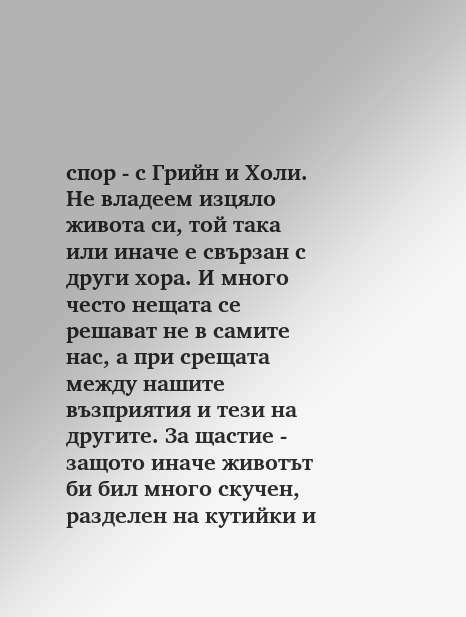спор - с Грийн и Холи.
Не владеем изцяло живота си, той така или иначе е свързан с други хора. И много често нещата се решават не в самите нас, а при срещата между нашите възприятия и тези на другите. За щастие - защото иначе животът би бил много скучен, разделен на кутийки и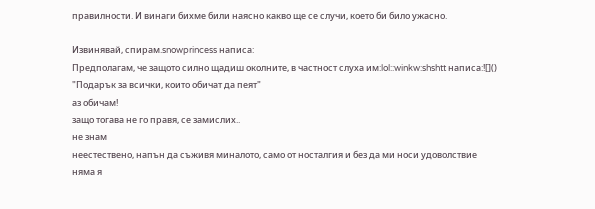правилности. И винаги бихме били наясно какво ще се случи, което би било ужасно.

Извинявай, спирам.snowprincess написа:
Предполагам, че защото силно щадиш околните, в частност слуха им:lol::winkw:shshtt написа:![]()
"Подарък за всички, които обичат да пеят"
аз обичам!
защо тогава не го правя, се замислих..
не знам
неестествено, напън да съживя миналото, само от носталгия и без да ми носи удоволствие
няма я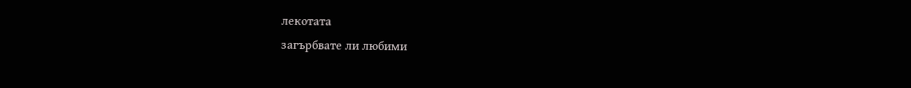лекотата
загърбвате ли любими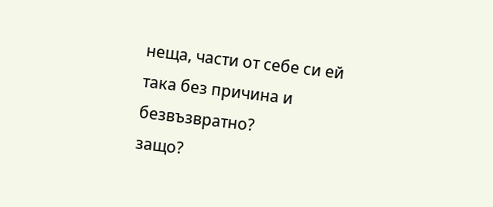неща, части от себе си ей така без причина и безвъзвратно?
защо?